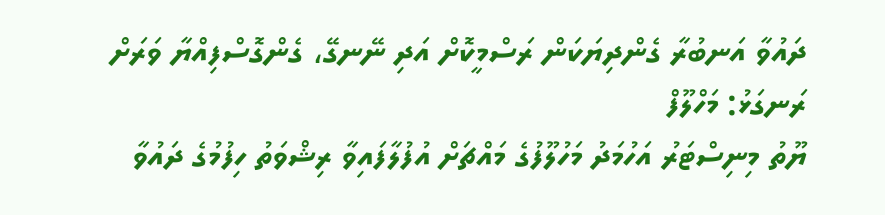ދައުވާ އަނބުރާ ގެންދިޔަކަން ރަސްމީކޮށް އަދި ނޭނގޭ، ގެންގޮސްފިއްޔާ ވަރަށް ރަނގަޅު: މަހްލޫފް
ޔޫތު މިނިސްޓަރު އަހުމަދު މަހުލޫފުގެ މައްޗަށް އުފުލާފައިވާ ރިޝްވަތު ހިފުމުގެ ދައުވާ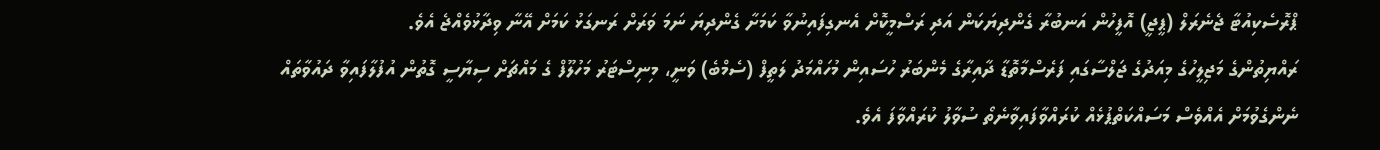ޕްރޮސެކިއުޓާ ޖެނެރަލް (ޕީޖީ) އޮފީހުން އަނބުރާ ގެންދިޔަކަން އަދި ރަސްމީކޮށް އެނގިފައިނުވާ ކަމަށާ ގެންދިޔަ ނަމަ ވަރަށް ރަނގަޅު ކަމަށް އޭނާ ވިދާޅުވެއްޖެ އެވެ.
ރައްޔިތުންގެ މަޖިލީހުގެ މިއަދުގެ ޖަލްސާގައި ފަރެސްމާތޮޑާ ދާއިރާގެ މެންބަރު ހުސައިން މުހައްމަދު ލަތީފް (ސެމްބެ) ވަނީ، މިނިސްޓަރު މަހުލޫފް ގެ މައްޗަށް ސިޔާސީ ގޮތުން އުފުލާފައިވާ ދައުވާތައް ނެންގެވުމަށް އެއްވެސް މަސައްކަތްޕުޅެއް ކުރައްވާފައިވާނެތޯ ސުވާލު ކުރައްވާފަ އެވެ.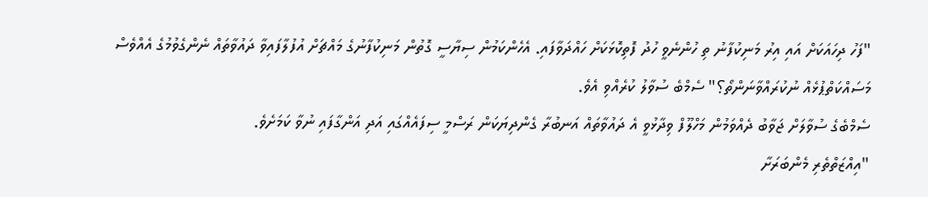"ފަހު ދިހައަކަށް އައި އިރު މަނިކުފާނު ތި ހުންނެވީ ހުދު ފޮތިކޮޅަކަށް ހައްދަވާފައި. އެހެންކަމުން ސިޔާސީ ގޮތުން މަނިކުފާނުގެ މައްޗަށް އުފުލާފައިވާ ދައުވާތައް ނެންގެވުމުގެ އެއްވެސް މަސައްކަތްޕުޅެއް ނުކުރައްވާނަންތޯ؟" ސެމްބެ ސުވާލު ކުރެއްވި އެވެ.
ސެމްބެގެ ސުވާލަށް ޖަވާބު ދެއްވަމުން މަހްލޫފް ވިދާޅުވީ އެ ދައުވާތައް އަނބުރާ ގެންދިޔަކަން ރަސްމީ ސިފައެއްގައި އަދި އަންގާފައި ނުވާ ކަމަށެވެ.
"އިއްޒަތްތެރި މެންބަރަށާ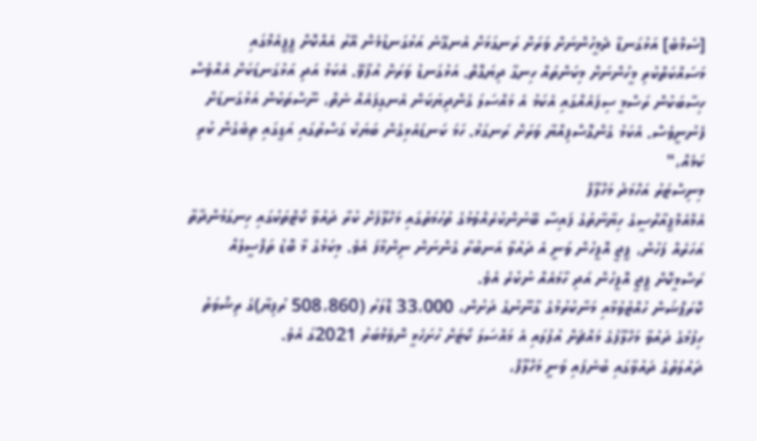[ސެމްބެ] އަޅުގަނޑާ ދެމީހުންނަށް ވަރަށް ރަނގަޅަށް އެނގޭނެ އަޅުގަނޑުމެން އޭރު އެއްކޮށް ޕީޕީއެމްގައި މަސައްކަތްކުރި މީހުންނަށް މިކަންތައް ހިނގާ ދިޔަގޮތް. އަޅުގަނޑު ވަރަށް އުފާވޭ. އެކަމު އަދި އަޅުގަނޑަކަށް އެއްވެސް ހިސާބަކުން ރަސްމީ ސިފައެއްގައި އެކަމު އެ މައްސަލަ ގެންދިޔަކަން އެނގިފައެއް ނެތް، ނޫސްތަކުން އަޅުގަނޑަށް ފެނުނީވެސް. އެކަމު ގެންގޮސްފިއްޔާ ވަރަށް ރަނގަޅު. ހަމަ ކަނޑައެޅިގެން ބަޔަކު ގަސްތުގައި އަޑީގައި ތިބެގެން ކުރި ކަމެއް،"
މިނިސްޓަރު އަހްމަދު މަހްލޫފް
އެމްއެމްޕީއާރްސީގެ ހިޔާނާތުގެ ފައިސާ ބޭނުންކުރެއްވުމުގެ ތުހުމަތުގައި މަހްލޫފަށް ކުރާ ދައުވާ ކޯޓްތަކުގައި ހިނގަމުންދާތާ އަހަރެއް ފަހުން، ޕީޖީ އޮފީހުން ވަނީ އެ ދައުވާ އަނބުރާ ގެންނަން ނިންމާފަ އެވެ. މިކަމުގެ މާ ބޮޑު ތަފްސީލެއް ރަސްމީކޮށް ޕީޖީ އޮފީހުން އަދި ހާމައެއް ނުކުރެ އެވެ.
ކޮރަޕްޝަން ހުއްޓުވުމާއި މަނާކުރުމުގެ ގާނޫނުގެ ދަށުން، 33،000 ޑޮލަރު (508،860 ރުފިޔާ)ގެ ރިޝްވަތު ހިފުމުގެ ދައުވާ މަހްލޫފުގެ މައްޗަށް އުފުލައި އެ މައްސަލަ ކޯޓަށް ހުށަހެޅީ ނޮވެމްބަރު 2021ގަ އެވެ.
ދައުލަތުގެ ދައުވާގައި ބުނެފައި ވަނީ މަހްލޫފް،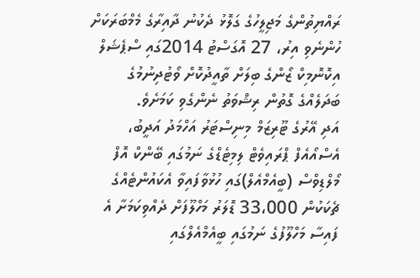ރައްޔިތުންގެ މަޖިލީހުގެ ގަލޮޅު ދެކުނު ދާއިރާގެ މެމްބަރަކަށް ހުންނެވި އިރު، 27 އޮގަސްޓު 2014ގައި ސްޕެޝަލް އިކޮނޮމިކް ޒޯންގެ ބިލަށް ތާއީދުކޮށް ވޯޓުދިނުމުގެ ބަދަލެއްގެ ގޮތުން ރިޝްވަތު ނެންގެވި ކަމަށެވެ.
އަދި އޭރުގެ ޓޫރިޒަމް މިނިސްޓަރު އަހްމަދު އަދީބު، އެސްއޯއެފް ޕްރައިވެޓް ލިމިޓެޑްގެ ނަމުގައި ބޭންކް އޮފް މޯލްޑިވްސް (ބީއެމްއެލް)ގައި ހުޅުވާފައިވާ އެކައުންޓެއްގެ ޗެކަކުން 33،000 ޑޮލަރު މަހްލޫފަށް ދެއްވިކަމަށާ އެ ފައިސާ މަހްލޫފުގެ ނަމުގައި ބީއެމްއެލްގައި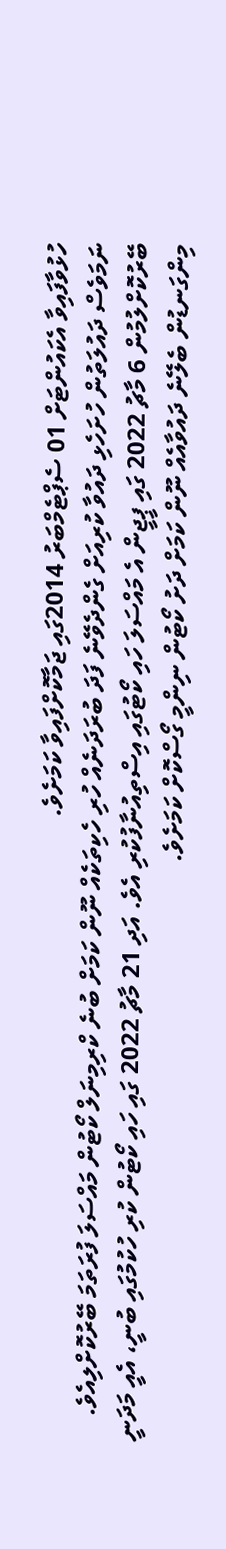ހުޅުވާފައިވާ އެކައުންޓަށް 01 ސެޕްޓެމްބަރު 2014ގައި ޖަމާކޮށްފައިވާ ކަމަށެވެ.
ނަމަވެސް ދައުލަތުން ހުށަހެޅި ދައުވާ ކުރިއަށް ގެންދެވޭނެ ފަދަ ބުރަދަނެއް ހުރި ހެކިތަކެއް ނޫން ކަމަށް ބުނެ ކްރިމިނަލް ކޯޓުން މައްސަލަ ފުރަތަމަ ބޭރުކޮށްލިއެވެ.
ބޭރުކޮށްލުމުން 6 މާޗު 2022 ގައި ޕީޖީން އެ މައްސަލަ ހައި ކޯޓުގައި އިސްތިއުނާފުކުރި އެވެ. އަދި 21 މާޗު 2022 ގައި ހައި ކޯޓުން ކުރި ހުކުމުގައި ބުނީ، އެއީ މަދަނީ މިންގަނޑުން ބެލޭނެ ދައުވާއެއް ނޫން ކަމަށް ދަށު ކޯޓުން ނިންމީ ގޯސްކޮށް ކަމަށެވެ.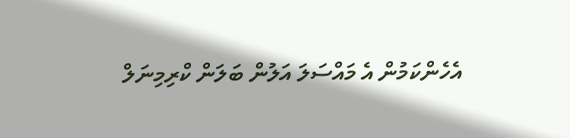އެހެންކަމުން އެ މައްސަލަ އަލުން ބަލަން ކްރިމިނަލް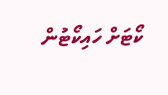ކޯޓަށް ހައިކޯޓުން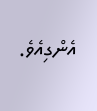އެންގިއެވެ.